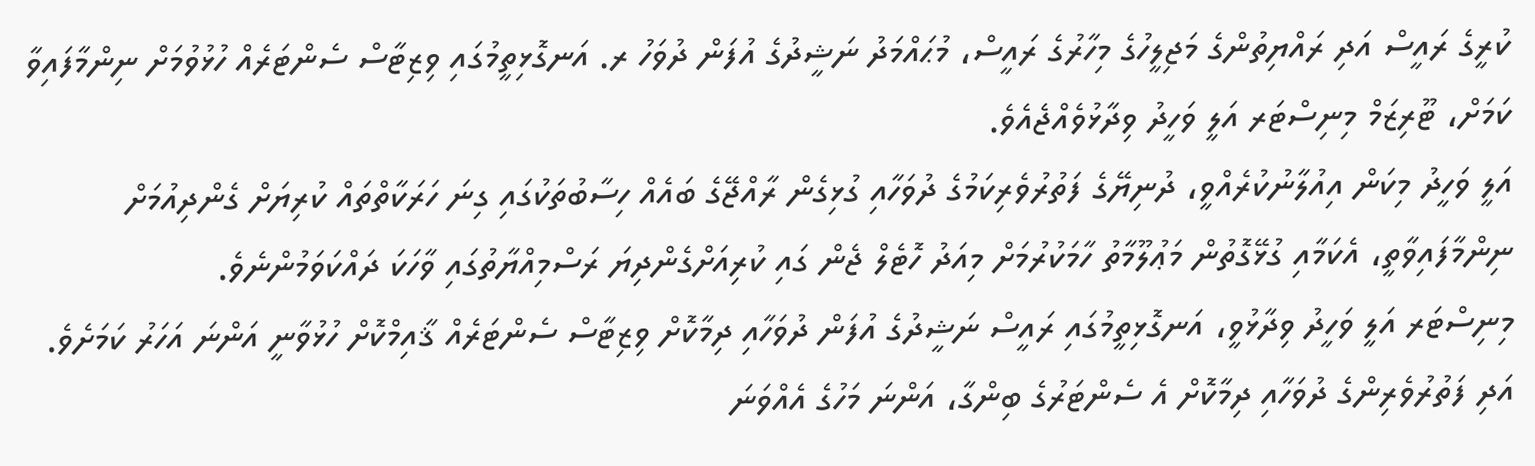ކުރީގެ ރައީސް އަދި ރައްޔިތުންގެ މަޖިލީހުގެ މިހާރުގެ ރައީސް، މުޙައްމަދު ނަޝީދުގެ އުފަން ދުވަހު ރ. އަނގޮޅިތީމުގައި ވިޒިޓާސް ސެންޓަރެއް ހުޅުވުމަށް ނިންމާފައިވާ ކަމަށް، ޓޫރިޒަމް މިނިސްޓަރ އަލީ ވަހީދު ވިދާޅުވެއްޖެއެވެ.
އަލީ ވަހީދު މިކަން އިއުލާނުކުރެއްވީ، ދުނިޔޭގެ ފަތުރުވެރިކަމުގެ ދުވަހާއި ގުޅިގެން ރާއްޖޭގެ ބައެއް ހިސާބުތަކުގައި ގިނަ ހަރަކާތްތައް ކުރިޔަށް ގެންދިއުމަށް ނިންމާފައިވާތީ، އެކަމާއި ގުޅޭގޮތުން މަޢުލޫމާތު ހާމަކުރުމަށް މިއަދު ހޮޓެލް ޖެން ގައި ކުރިއަށްގެންދިޔަ ރަސްމިއްޔާތުގައި ވާހަކަ ދައްކަވަމުންނެވެ.
މިނިސްޓަރ އަލީ ވަހީދު ވިދާޅުވީ، އަނގޮޅިތީމުގައި ރައީސް ނަޝީދުގެ އުފަން ދުވަހާއި ދިމާކޮށް ވިޒިޓާސް ސެންޓަރެއް ޤާއިމްކޮށް ހުޅުވާނީ އަންނަ އަހަރު ކަމަށެވެ. އަދި ފަތުރުވެރިންގެ ދުވަހާއި ދިމާކޮށް އެ ސެންޓަރުގެ ބިންގާ، އަންނަ މަހުގެ އެއްވަނަ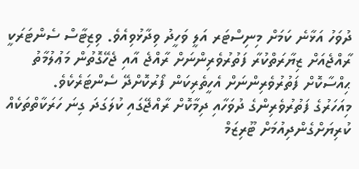ދުވަހު އަޅާނެ ކަމަށް މިނިސްޓަރ އަލީ ވަހީދު ވިދާޅުވިއެވެ. ވިޒިޓާސް ސެންޓަރަކީ ރާއްޖެއަށް ޒިޔާރަތްކުރާ ފަތުރުވެރިންނަށް ރާއްޖެ އާއި ޖެހޭގޮތުން މަޢުލުމާތު ޙިއްސާކޮށް ފަތުރުވެރިންނަށް އެހީތެރިކަން ފޯރުކޮށްދޭ ސެންޓަރެކެވެ.
މިއަހަރުގެ ފަތުރުވެރިންގެ ދުވަހާއި ދިމާކޮށް ރާއްޖޭގައި ކުލަގަދަ ގިނަ ހަރަކާތްތަކެއް ކުރިޔަށްގެންދިއުމަށް ޓޫރިޒަމް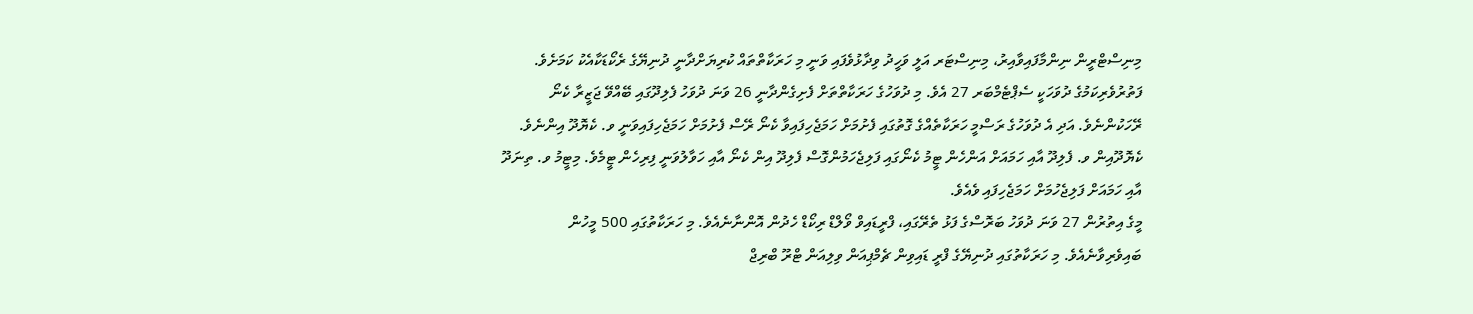މިނިސްޓްރީން ނިންމާފައިވާއިރު، މިނިސްޓަރ އަލީ ވަހީދު ވިދާޅުވެފައި ވަނީ މި ހަރަކާތްތައް ކުރިޔަށްދާނީ ދުނިޔޭގެ ރެކޯޑަކާއެކު ކަމަށެވެ.
ފަތުރުވެރިކަމުގެ ދުވަހަކީ ސެޕްޓެމްބަރ 27 އެވެ. މި ދުވަހުގެ ހަރަކާތްތަށް ފެށިގެންދާނީ 26 ވަނަ ދުވަހު ފެލިދޫގައި ބޭއްވޭ ޖަޒީރާ ކެނޯ ރޭހަކުންނެވެ. އަދި އެ ދުވަހުގެ ރަސްމީ ހަރަކާތެއްގެ ގޮތުގައި ފެށުމަށް ހަމަޖެހިފައިވާ ކެނޯ ރޭސް ފެށުމަށް ހަމަޖެހިފައިވަނީ ވ. ކެޔޮދޫ އިންނެވެ. ކެޔޮދޫއިން ވ. ފެލިދޫ އާއި ހަމައަށް އަންހެން ޓީމު ކެނޯގައި ފަލިޖެހަމުންގޮސް ފެލިދޫ އިން ކެނޯ އާއި ހަވާލުވަނީ ފިރިހެން ޓީމެވެ. މިޓީމު ވ. ތިނަދޫ އާއި ހަމައަށް ފަލިޖެހުމަށް ހަމަޖެހިފައި ވެއެވެ.
މީގެ އިތުރުން 27 ވަނަ ދުވަހު ބަރޮސްގެ ފަޅު ތެރޭގައި، ފްރީޑައިވް ވޯލްޑް ރިކޯޑް ހެދުން އޮންނާނެއެވެ. މި ހަރަކާތުގައި 500 މީހުން ބައިވެރިވާނެއެވެ. މި ހަރަކާތުގައި ދުނިޔޭގެ ފްރީ ޑައިވިން ޗެމްޕިއަން ވިލިއަން ޓްރޫ ބްރިޖް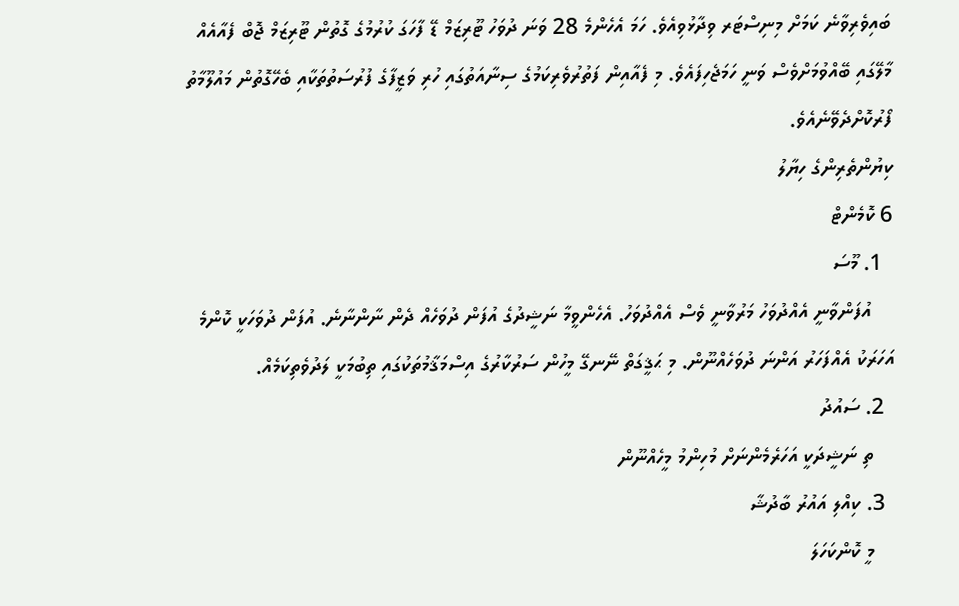ބައިވެރިވާނެ ކަމަށް މިނިސްޓަރ ވިދާޅުވިއެވެ. ހަމަ އެހެންމެ 28 ވަނަ ދުވަހު ޓޫރިޒަމް ޑޭ ފާހަގަ ކުރުމުގެ ގޮތުން ޓޫރިޒަމް ޖޮބް ފެއާއެއް މާލޭގައި ބޭއްވުމަށްވެސް ވަނީ ހަމަޖެހިފައެވެ. މި ފެއާއިން ފަތުރުވެރިކަމުގެ ސިނާއަތުގައި ހުރި ވަޒީފާގެ ފުރުސަތުތަކާއި ބެހޭގޮތުން މައުލޫމާތު ފޯރުކޮށްދެވޭނެއެވެ.
ކިޔުންތެރިންގެ ހިޔާލު
6 ކޮމެންޓް
  1. މޫސަ
    އުފަންވާނީ އެއްދުވަހު މަރުވާނީ ވެސް އެއްދުވަހު. އެހެންވީމާ ނަޝީދުގެ އުފަން ދުވަހެއް ދެން ނާންނާނެ. އުފަން ދުވަހަކީ ކޮންމެ އަހަރަކު އެއްފަހަރު އަންނަ ދުވަހެއްނޫން. މި ޙަޤީގަތް ނޭނގޭ މީހުން ސަރުކާރުގެ އިސްމަޤާމުތަކުގައި ތިބުމަކީ ލަދުވެތިކަމެއް.
  2. ސައުދު
    ތި ނަޝީދަކީ އަހަރެމެންނަށް މުހިންމު މީހެއްނޫން
  3. ކިއްލި އައުރު ބާދުޝާ
    މީ ކޮންކަހަލަ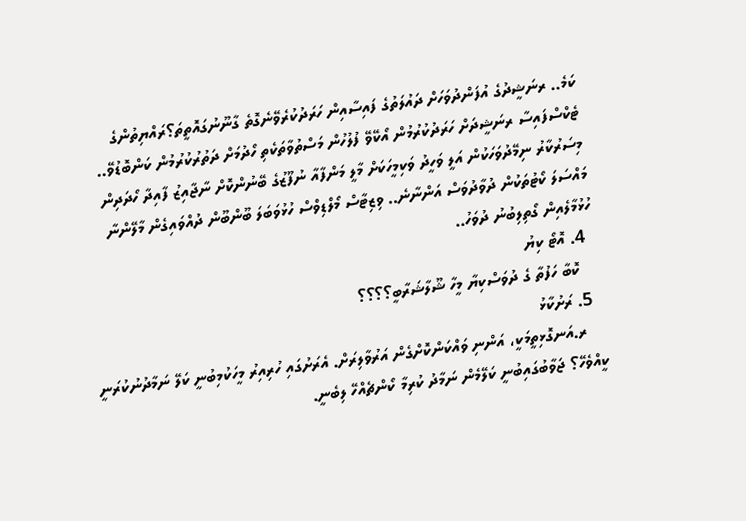ކަމެ.. ރނަޝީދުގެ އުފަންދުވަހަށް ދައުލަތުގެ ފައިސާއިން ހަރަދުކުރެވޭނެގޮތެ ގާނޫނުގައޮތީތަ؟ރައްޔިތުންގެ ޓެކްސްފައިސާ ރނަޝީދަށް ހަރަދުކުރުމުން އޯކޭވޭ ފުލުހުން މަސްތުވާތަކެތި ހޯދުމަށް ދަތުރުކުރުމުން ކަންބޮޑުވޭ.. މިސަރުކާރު ނިމޭދުވަހަކުން އަލީ ވަހީދު ވަކިމީހަކަށް މާލީ މަންފާއާ ނުފޫޒުގެ ބޭނުންކޮށް ނާޖާއިޒު ފާއިދާ ހޯދަދިން މައްސަލަ ކޯޓުތަކުން ދުވާދުވަސް އަންނާނެ.. ވިޒިޓާސް މޯލްޑިވްސް ހުޅުވަބަލަ ބޫންބޫން ދުއްވައިގެން މާލޭންނާ ހުޅުމާލެއިން ގޯތިލިބުނު ދުވަހު..
  4. އޮޓޯ ކިޔު
    ކޮބާ ހަފުތާ ގެ ދުވަސްކިޔާ މީހާ ޝޫލާޝަރާބީ؟؟؟؟
  5. ރަށުކާޅު
    ރ.އަނގޮޅިތީމަކީ، އަންނި ވައްކަންކޮށްގެން އަރުވާލިރަށް. އެރަށުގައި ހުރިއިރު މީހަކުމިބުނީ ކަލޭ ނަމާދުނުކުރަނީ ކީއްވެހޭ؟ ޖަވާބުގައިބުނީ ކަލޭމެން ނަމާދު ކުރިމާ ކޯންޗެއްހޭ ލިބެނީ.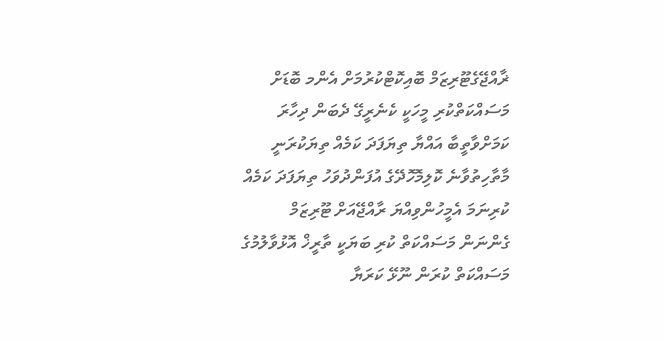ޜާއްޖޭގެޓޫރިޒަމް ބޮއިކޮޓްކުރުމަށް އެންމ ބޮޑަށް މަސައްކަތްކުރި މީހަކީ ކެނެރީގޭ ދެބަން ދިހާރަ ކަމަށްވާތީބާ އައްޔާ ތިޔަފަދަ ކަމެއް ތިޔަކުރަނީ މާތާހިތުވާނެ ކޮލިމޮހޮދޭގެ އުފަންދުވަހު ތިޔަފަދަ ކަމެއް ކުރިނަމަ އެމީހުންވިއްޔަ ރާއްޖޭއަށް ޓޫރިޒަމް ގެންނަން މަސައްކަތް ކުރި ބަޔަކީ ތާރީޚް އޮޅުވާލުމުގެ މަސައްކަތް ކުރަން ނޫޅޭ ކަރަޔާ